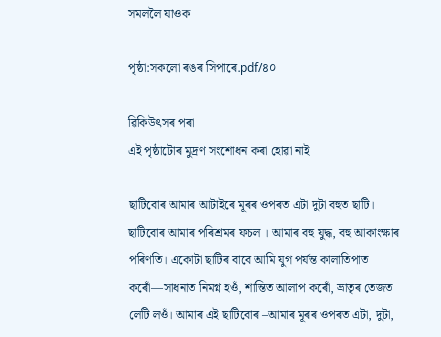সমললৈ যাওক

পৃষ্ঠা:সকলো ৰঙৰ সিপাৰে.pdf/৪০

ৱিকিউৎসৰ পৰা
এই পৃষ্ঠাটোৰ মুদ্ৰণ সংশোধন কৰা হোৱা নাই

ছাটিবোৰ আমাৰ আটাইৰে মূৰৰ ওপৰত এটা দুটা বহুত ছাটি। ছাটিবোৰ আমাৰ পৰিশ্ৰমৰ ফচল । আমাৰ বহু যুদ্ধ, বহু আকাংক্ষাৰ পৰিণতি। একোটা ছাটিৰ বাবে আমি যুগ পর্যন্ত কালাতিপাত কৰোঁ—সাধনাত নিমগ্ন হওঁ, শান্তিত আলাপ কৰোঁ, ভ্ৰাতৃৰ তেজত লেটি লওঁ। আমাৰ এই ছাটিবোৰ –আমাৰ মূৰৰ ওপৰত এটা, দুটা,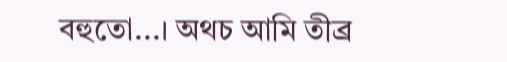বহুতো...। অথচ আমি তীব্ৰ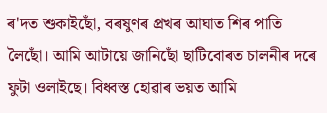ৰ'দত শুকাইছোঁ, বৰষুণৰ প্ৰখৰ আঘাত শিৰ পাতি লৈছোঁ। আমি আটায়ে জানিছোঁ ছাটিবোৰত চালনীৰ দৰে ফুটা ওলাইছে। বিধ্বস্ত হোৱাৰ ভয়ত আমি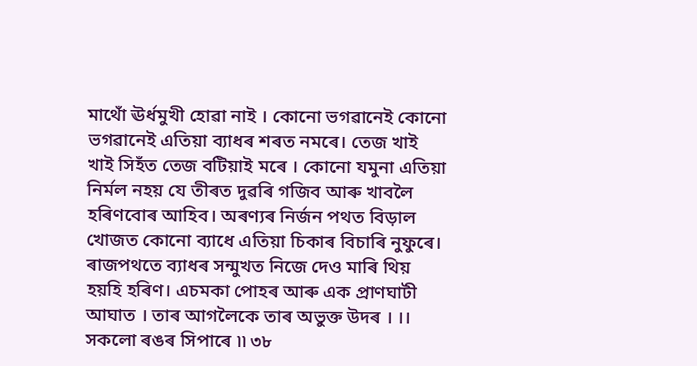মাথোঁ ঊর্ধমুখী হোৱা নাই । কোনো ভগৱানেই কোনো ভগৱানেই এতিয়া ব্যাধৰ শৰত নমৰে। তেজ খাই খাই সিহঁত তেজ বটিয়াই মৰে । কোনো যমুনা এতিয়া নিৰ্মল নহয় যে তীৰত দুৱৰি গজিব আৰু খাবলৈ হৰিণবোৰ আহিব। অৰণ্যৰ নিৰ্জন পথত বিড়াল খোজত কোনো ব্যাধে এতিয়া চিকাৰ বিচাৰি নুফুৰে। ৰাজপথতে ব্যাধৰ সন্মুখত নিজে দেও মাৰি থিয় হয়হি হৰিণ। এচমকা পোহৰ আৰু এক প্ৰাণঘাটী আঘাত । তাৰ আগলৈকে তাৰ অভুক্ত উদৰ । ।। সকলো ৰঙৰ সিপাৰে ৷৷ ৩৮